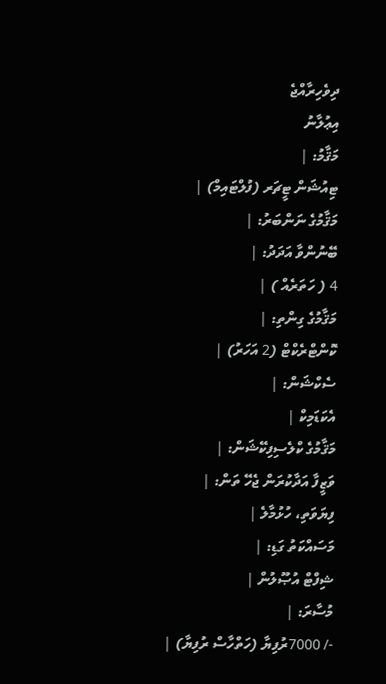ދިވެހިރާއްޖެ
އިޢުލާނު
މަޤާމު: |
ޓިއުޝަން ޓީޗަރ (ފުލްޓައިމް) |
މަޤާމުގެ ނަންބަރު: |
ބޭނުންވާ އަދަދު: |
4 ( ހަތަރެއް ) |
މަޤާމުގެ ގިންތި: |
ކޮންޓްރެކްޓް (2 އަހަރު) |
ސެކްޝަން: |
އެކަޑަމިކް |
މަޤާމުގެ ކްލެސިފިކޭޝަން: |
ވަޒީފާ އަދާކުރަން ޖެހޭ ތަން: |
ފިޔަވަތި، ހުޅުމާލެ |
މަސައްކަތު ގަޑި: |
ޝިފްޓް އުޞޫލުން |
މުސާރަ: |
-/ 7000ރުފިޔާ (ހަތްހާސް ރުފިޔާ) |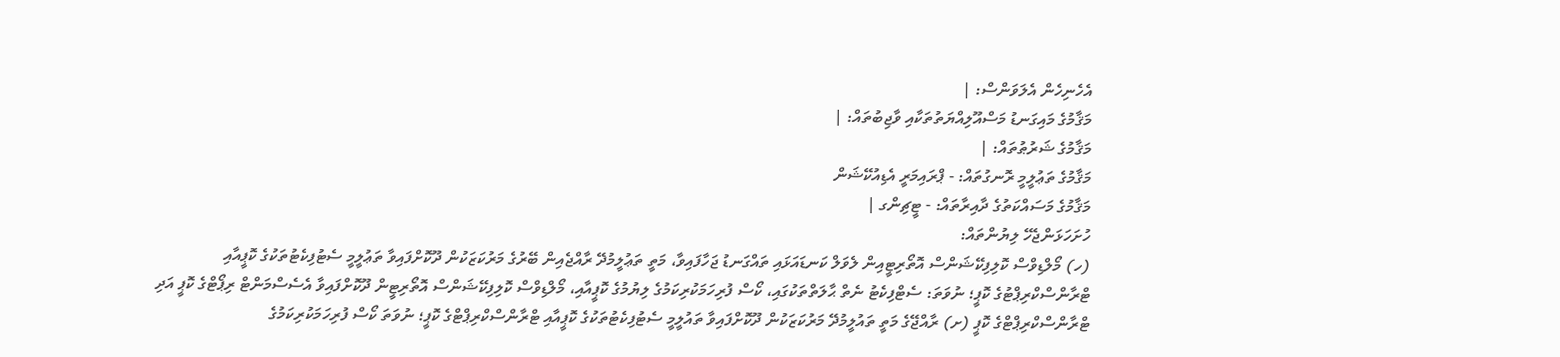އެހެނިހެން އެލަވަންސް: |
މަޤާމުގެ މައިގަނޑު މަސްއޫލިއްޔަތުތަކާއި ވާޖިބުތައް: |
މަޤާމުގެ ޝަރުޠުތައް: |
މަޤާމުގެ ތަޢުލީމީ ރޮނގުތައް: - ޕްރައިމަރީ އެޑިއުކޭޝަން
މަޤާމުގެ މަސައްކަތުގެ ދާއިރާތައް: - ޓީޗިންގ |
ހުށަހަޅަންޖެހޭ ލިޔުންތައް:
(ހ) މޯލްޑިވްސް ކޮލިފިކޭޝަންސް އޮތޯރިޓީއިން ލެވަލް ކަނޑައަޅައި ތައްގަނޑު ޖަހާފައިވާ، މަތީ ތަޢުލީމުދޭ ރާއްޖެއިން ބޭރުގެ މަރުކަޒަކުން ދޫކޮށްފައިވާ ތަޢުލީމީ ސެޓުފިކެޓުތަކުގެ ކޮޕީއާއި ޓްރާންސްކްރިޕްޓުގެ ކޮޕީ؛ ނުވަތަ: ސެޓްފިކެޓު ނެތް ޙާލަތްތަކުގައި، ކޯސް ފުރިހަމަކުރިކަމުގެ ލިޔުމުގެ ކޮޕީއާއި، މޯލްޑިވްސް ކޮލިފިކޭޝަންސް އޮތޯރިޓީން ދޫކޮށްފައިވާ އެސެސްމަންޓް ރިޕޯޓްގެ ކޮޕީ އަދި ޓްރާންސްކްރިޕްޓްގެ ކޮޕީ (ށ) ރާއްޖޭގެ މަތީ ތައުލީމުދޭ މަރުކަޒަކުން ދޫކޮށްފައިވާ ތައުލީމީ ސެޓުފިކެޓުތަކުގެ ކޮޕީއާއި ޓްރާންސްކްރިޕްޓްގެ ކޮޕީ؛ ނުވަތަ ކޯސް ފުރިހަމަކުރިކަމުގެ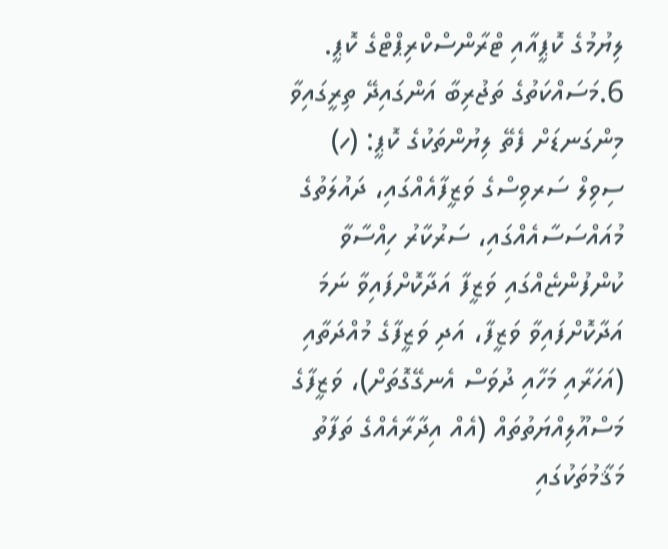ލިޔުމުގެ ކޮޕީއާއި ޓްރާންސްކްރިޕްޓްގެ ކޮޕީ. 6.މަސައްކަތުގެ ތަޖުރިބާ އަންގައިދޭ ތިރީގައިވާ މިންގަނޑަށް ފެތޭ ލިޔުންތަކުގެ ކޮޕީ: (ހ) ސިވިލް ސަރވިސްގެ ވަޒީފާއެއްގައި، ދައުލަތުގެ މުއައްސަސާއެއްގައި، ސަރުކާރު ހިއްސާވާ ކުންފުންޏެއްގައި ވަޒީފާ އަދާކޮށްފައިވާ ނަމަ އަދާކޮށްފައިވާ ވަޒީފާ، އަދި ވަޒީފާގެ މުއްދަތާއި (އަހަރާއި މަހާއި ދުވަސް އެނގޭގޮތަށް)، ވަޒީފާގެ މަސްއޫލިއްޔަތުތައް (އެއް އިދާރާއެއްގެ ތަފާތު މަޤާމުތަކުގައި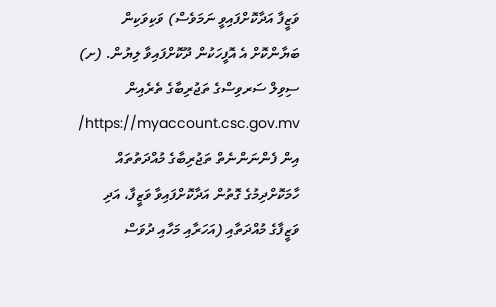ވަޒީފާ އަދާކޮށްފައިވީ ނަމަވެސް) ވަކިވަކިން ބަޔާންކޮށް އެ އޮފީހަކުން ދޫކޮށްފައިވާ ލިޔުން. (ށ) ސިވިލް ސަރވިސްގެ ތަޖުރިބާގެ ތެރެއިން https://myaccount.csc.gov.mv/ އިން ފެންނަންނެތް ތަޖުރިބާގެ މުއްދަތުތައް ހާމަކޮށްދިމުގެ ގޮތުން އަދާކޮށްފައިވާ ވަޒީފާ، އަދި ވަޒީފާގެ މުއްދަތާއި (އަހަރާއި މަހާއި ދުވަސް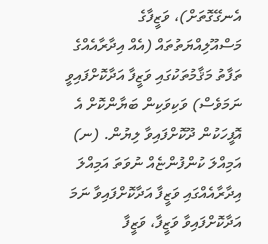އެނގޭގޮތަށް)، ވަޒީފާގެ މަސްއޫލިއްޔަތުތައް (އެއް އިދާރާއެއްގެ ތަފާތު މަޤާމުތަކުގައި ވަޒީފާ އަދާކޮށްފައިވީ ނަމަވެސް) ވަކިވަކިން ބަޔާންކޮށް އެ އޮފީހަކުން ދޫކޮށްފައިވާ ލިޔުން. (ނ) އަމިއްލަ ކުންފުންޏެއް ނުވަތަ އަމިއްލަ އިދާރާއެއްގައި ވަޒީފާ އަދާކޮށްފައިވާ ނަމަ އަދާކޮށްފައިވާ ވަޒީފާ، ވަޒީފާ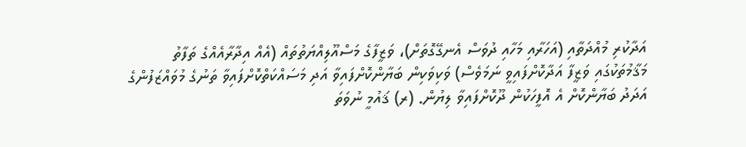އަދާކުރި މުއްދަތާއި (އަހަރާއި މަހާއި ދުވަސް އެނގޭގޮތަށް)، ވަޒީފާގެ މަސްއޫލިއްޔަތުތައް (އެއް އިދާރާއެއްގެ ތަފާތު މަޤާމުތަކުގައި ވަޒީފާ އަދާކޮށްފައިވީ ނަމަވެސް) ވަކިވަކިން ބަޔާންކޮށްފައިވާ އަދި މަސައްކަތްކޮށްފައިވާ ތަނުގެ މުވައްޒަފުންގެ އަދަދު ބަޔާންކޮށް އެ އޮފީހަކުން ދޫކޮށްފައިވާ ލިޔުން. (ރ) ޤައުމީ ނުވަތަ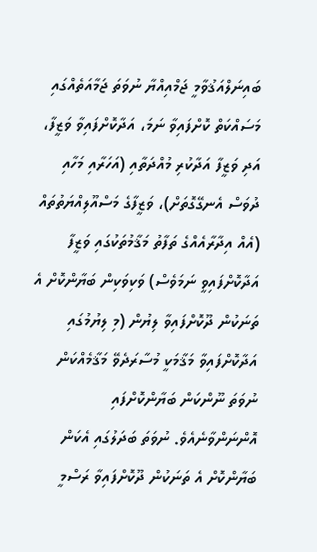ބައިނަލްއަޤުވާމީ ޖަމްއިއްޔާ ނުވަތަ ޖަމާއަތެއްގައި މަސައްކަތް ކޮށްފައިވާ ނަމަ، އަދާކޮށްފައިވާ ވަޒީފާ، އަދި ވަޒީފާ އަދާކުރި މުއްދަތާއި (އަހަރާއި މަހާއި ދުވަސް އެނގޭގޮތަށް)، ވަޒީފާގެ މަސްއޫލިއްޔަތުތައް (އެއް އިދާރާއެއްގެ ތަފާތު މަޤާމުތަކުގައި ވަޒީފާ އަދާކޮށްފައިވީ ނަމަވެސް) ވަކިވަކިން ބަޔާންކޮށް އެ ތަނަކުން ދޫކޮށްފައިވާ ލިޔުން (މި ލިޔުމުގައި އަދާކޮށްފައިވާ މަޤާމަކީ މުސާރަދެވޭ މަޤާމެއްކަން ނުވަތަ ނޫންކަން ބަޔާންކޮށްފައި އޮންނަންވާނެއެވެ. ނުވަތަ ބަދަލުގައި އެކަން ބަޔާންކޮށް އެ ތަނަކުން ދޫކޮށްފައިވާ ރަސްމީ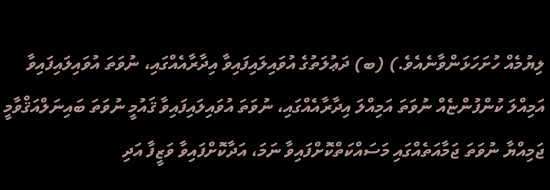ލިޔުމެއް ހުށަހަޅަންވާނެއެވެ.) (ބ) ދަޢުލަތުގެ އުވައިލައިފައިވާ އިދާރާއެއްގައި، ނުވަތަ އުވައިލައިފައިވާ އަމިއްލަ ކުންފުންޏެއް ނުވަތަ އަމިއްލަ އިދާރާއެއްގައި، ނުވަތަ އުވައިލައިފައިވާ ޤައުމީ ނުވަތަ ބައިނަލްއަޤްވާމީ ޖަމިއްޔާ ނުވަތަ ޖަމާއަތެއްގައި މަސައްކަތްކޮށްފައިވާ ނަމަ، އަދާކޮށްފައިވާ ވަޒީފާ އަދި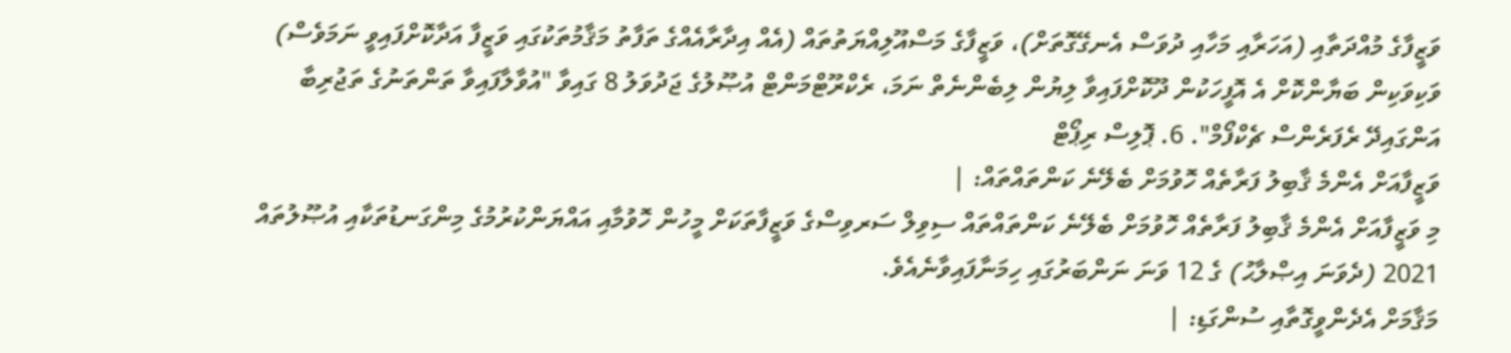ވަޒީފާގެ މުއްދަތާއި (އަހަރާއި މަހާއި ދުވަސް އެނގޭގޮތަށް)، ވަޒީފާގެ މަސްއޫލިއްޔަތުތައް (އެއް އިދާރާއެއްގެ ތަފާތު މަޤާމުތަކުގައި ވަޒީފާ އަދާކޮށްފައިވީ ނަމަވެސް) ވަކިވަކިން ބަޔާންކޮށް އެ އޮފީހަކުން ދޫކޮށްފައިވާ ލިޔުން ލިބެންނެތް ނަމަ، ރެކްރޫޓްމަންޓް އުޞޫލުގެ ޖަދުވަލު 8 ގައިވާ "އުވާލާފައިވާ ތަންތަނުގެ ތަޖުރިބާ އަންގައިދޭ ރެފަރެންސް ޗެކްފޯމް". 6. ޕޮލިސް ރިޕޯޓް
ވަޒީފާއަށް އެންމެ ޤާބިލު ފަރާތެއް ހޮވުމަށް ބެލޭނެ ކަންތައްތައް: |
މި ވަޒީފާއަށް އެންމެ ޤާބިލު ފަރާތެއް ހޮވުމަށް ބެލޭނެ ކަންތައްތައް ސިވިލް ސަރވިސްގެ ވަޒީފާތަކަށް މީހުން ހޮވުމާއި އައްޔަންކުރުމުގެ މިންގަނޑުތަކާއި އުޞޫލުތައް 2021 (ދެވަނަ އިޞްލާޙު) ގެ 12 ވަނަ ނަންބަރުގައި ހިމަނާފައިވާނެއެވެ.
މަޤާމަށް އެދެންވީގޮތާއި ސުންގަޑި: |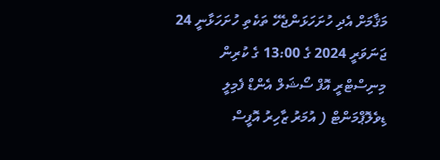މަޤާމަށް އެދި ހުށަހަޅަންޖެހޭ ތަކެތި ހުށަހަޅާނީ 24 ޖަނަވަރީ 2024 ގެ 13:00 ގެ ކުރިން މިނިސްޓްރީ އޮފް ސޯޝަލް އެންޑް ފެމިލީ ޑިވެލޮޕްމަންޓް ( އުމަރު ޒާހިރު އޮފީސް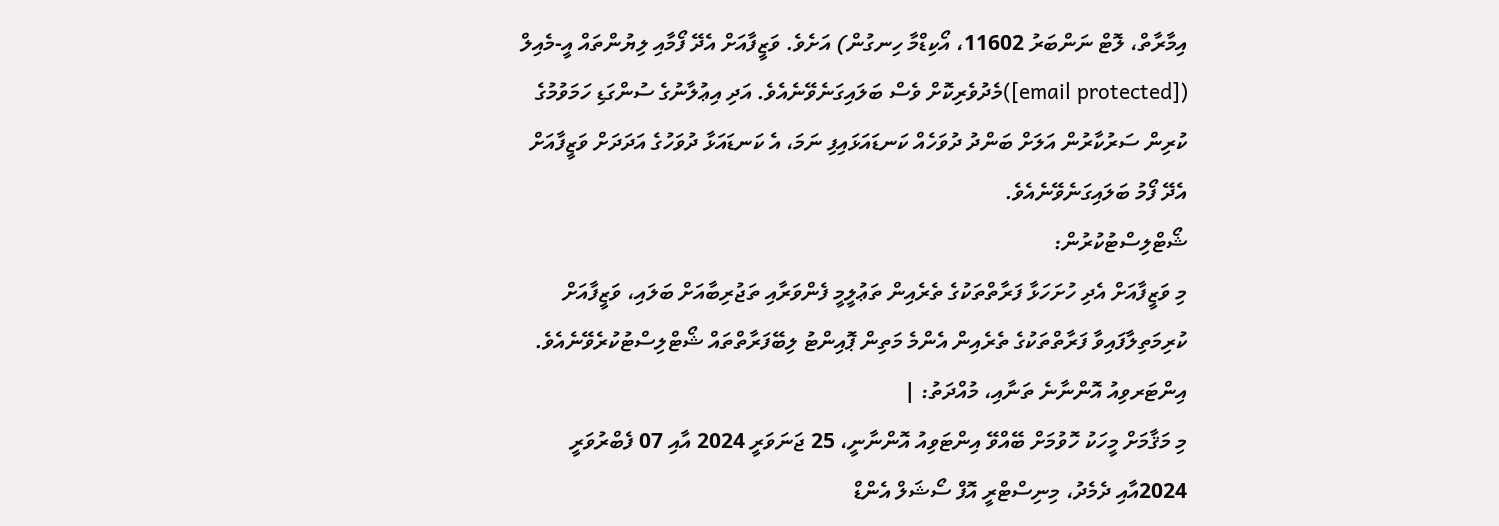އިމާރާތް، ލޮޓް ނަންބަރު 11602، އޯކިޑްމާ ހިނގުން) އަށެވެ. ވަޒީފާއަށް އެދޭ ފޯމާއި ލިޔުންތައް އީ-މެއިލް ([email protected])މެދުވެރިކޮށް ވެސް ބަލައިގަނެވޭނެއެވެ. އަދި އިޢުލާނުގެ ސުންގަޑި ހަމަވުމުގެ ކުރިން ސަރުކާރުން އަލަށް ބަންދު ދުވަހެއް ކަނޑައަޅައިފި ނަމަ، އެ ކަނޑައަޅާ ދުވަހުގެ އަދަދަށް ވަޒީފާއަށް އެދޭ ފޯމު ބަލައިގަނެވޭނެއެވެ.
ޝޯޓްލިސްޓުކުރުން:
މި ވަޒީފާއަށް އެދި ހުށަހަޅާ ފަރާތްތަކުގެ ތެރެއިން ތަޢުލީމީ ފެންވަރާއި ތަޖުރިބާއަށް ބަލައި، ވަޒީފާއަށް ކުރިމަތިލާފައިވާ ފަރާތްތަކުގެ ތެރެއިން އެންމެ މަތިން ޕޮއިންޓު ލިބޭފަރާތްތައް ޝޯޓްލިސްޓުކުރެވޭނެއެވެ.
އިންޓަރވިއު އޮންނާނެ ތަނާއި، މުއްދަތު: |
މި މަޤާމަށް މީހަކު ހޮވުމަށް ބޭއްވޭ އިންޓަވިއު އޮންނާނީ، 25 ޖަނަވަރީ 2024 އާއި 07 ފެބްރުވަރީ 2024އާއި ދެމެދު، މިނިސްޓްރީ އޮފް ސޯޝަލް އެންޑް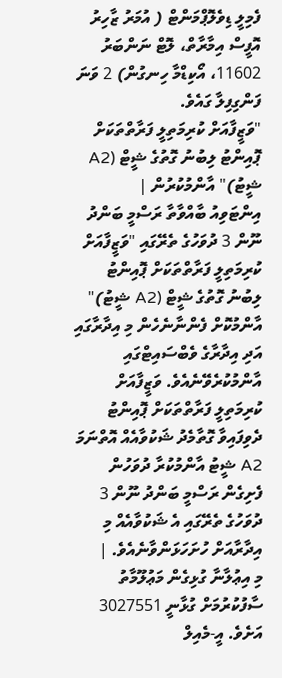ފެމިލީ ޑިވެލޮޕްމަންޓް ( އުމަރު ޒާހިރު އޮފީސް އިމާރާތް، ލޮޓް ނަންބަރު 11602، އޯކިޑްމާ ހިނގުން) 2 ވަނަ ފަންގިފިލާ ގައެވެ.
"ވަޒީފާއަށް ކުރިމަތިލީ ފަރާތްތަކަށް ޕޮއިންޓު ލިބުނު ގޮތުގެ ޝީޓް (A2 ޝީޓު)" އާންމުކުރުން |
އިންޓަވިއު ބާއްވާތާ ރަސްމީ ބަންދު ނޫން 3 ދުވަހުގެ ތެރޭގައި "ވަޒީފާއަށް ކުރިމަތިލީ ފަރާތްތަކަށް ޕޮއިންޓު ލިބުނު ގޮތުގެ ޝީޓް (A2 ޝީޓު)" އާންމުކޮށް ފެންނާނެހެން މި އިދާރާގައި އަދި އިދާރާގެ ވެބްސައިޓްގައި އާންމުކުރެވޭނެއެވެ. ވަޒީފާއަށް ކުރިމަތިލީ ފަރާތްތަކަށް ޕޮއިންޓު ދެވިފައިވާ ގޮތާމެދު ޝަކުވާއެއް އޮތްނަމަ A2 ޝީޓު އާންމުކުރާ ދުވަހުން ފެށިގެން ރަސްމީ ބަންދު ނޫން 3 ދުވަހުގެ ތެރޭގައި އެ ޝަކުވާއެއް މި އިދާރާއަށް ހުށަހަޅަންވާނެއެވެ. |
މި އިޢުލާނާ ގުޅިގެން މަޢުލޫމާތު ސާފުކުރުމަށް ގުޅާނީ 3027551 އަށެވެ. އީ-މެއިލް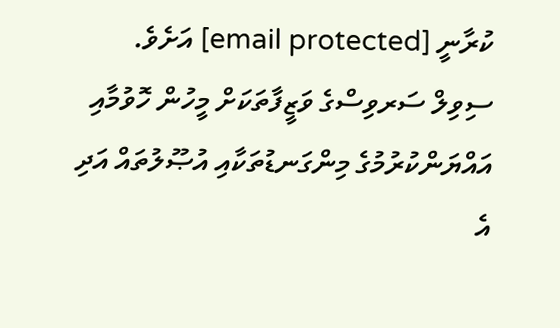ކުރާނީ [email protected] އަށެވެ. ސިވިލް ސަރވިސްގެ ވަޒީފާތަކަށް މީހުން ހޮވުމާއި އައްޔަންކުރުމުގެ މިންގަނޑުތަކާއި އުޞޫލުތައް އަދި އެ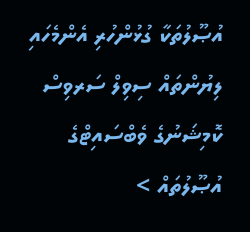އުޞޫލުތަކާ ގުޅުންހުރި އެންމެހައި ލިޔުންތައް ސިވިލް ސަރވިސް ކޮމިޝަނުގެ ވެބްސައިޓްގެ އުޞޫލުތައް >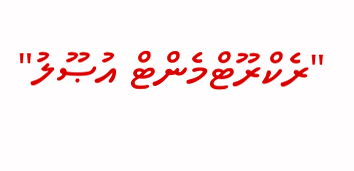"ރެކްރޫޓްމެންޓް އުޞޫލު"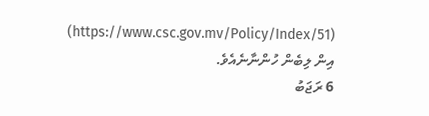(https://www.csc.gov.mv/Policy/Index/51) އިން ލިބެން ހުންނާނެއެވެ.
6 ރަޖަބު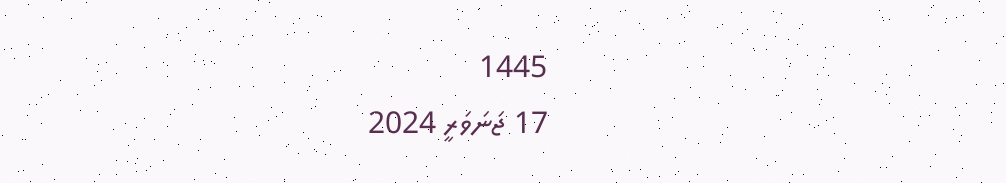1445
17 ޖަނަވަރީ 2024